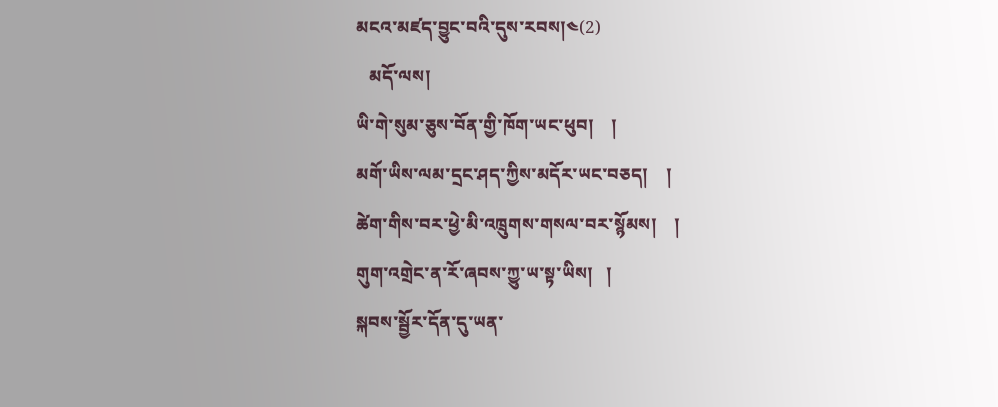མངའ་མཛད་བྱུང་བའི་དུས་རབས།༤(2)
   མདོ་ལས།
ཡི་གེ་སུམ་ཅུས་བོན་གྱི་ཁོག་ཡང་ཕུབ།    །
མགོ་ཡིས་ལམ་དྲང་ཤད་ཀྱིས་མདོར་ཡང་བཅད།    །
ཚེག་གིས་བར་ཕྱེ་མི་འཁྲུགས་གསལ་བར་སྙོམས།    །
གུག་འགྲེང་ན་རོ་ཞབས་ཀྱུ་ཡ་སྟ་ཡིས།   །
སྐབས་སྦྱོར་དོན་དུ་ཡན་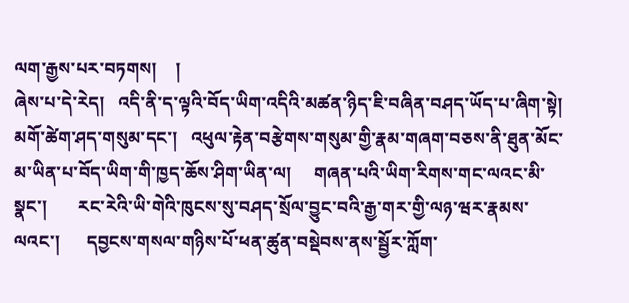ལག་རྒྱས་པར་བཏགས།    །
ཞེས་པ་དེ་རེད།   འདི་ནི་ད་ལྟའི་བོད་ཡིག་འདིའི་མཚན་ཉིད་ཇི་བཞིན་བཤད་ཡོད་པ་ཞིག་སྟེ།     མགོ་ཚེག་ཤད་གསུམ་དང་།   འཕུལ་རྟེན་བརྩེགས་གསུམ་གྱི་རྣམ་གཞག་བཅས་ནི་ཐུན་མོང་མ་ཡིན་པ་བོད་ཡིག་གི་ཁྱད་ཆོས་ཤིག་ཡིན་ལ།     གཞན་པའི་ཡིག་རིགས་གང་ལའང་མི་སྣང་།       རང་རེའི་ཡི་གེའི་ཁུངས་སུ་བཤད་སྲོལ་བྱུང་བའི་རྒྱ་གར་གྱི་ལཉ་ཝར་རྣམས་ལའང་།      དབྱངས་གསལ་གཉིས་པོ་ཕན་ཚུན་བསྡེབས་ནས་སྦྱོར་ཀློག་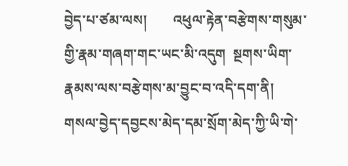བྱེད་པ་ཙམ་ལས།       འཕུལ་རྟེན་བརྩེགས་གསུམ་གྱི་རྣམ་གཞག་གང་ཡང་མི་འདུག  སྔགས་ཡིག་རྣམས་ལས་བརྩེགས་མ་བྱུང་བ་འདི་དག་ནི།    གསལ་བྱེད་དབྱངས་མེད་དམ་སྲོག་མེད་ཀྱི་ཡི་གེ་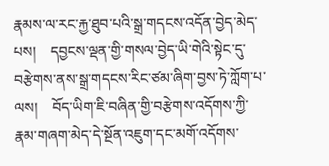རྣམས་ལ་རང་རྐྱ་ཐུབ་པའི་སྒྲ་གདངས་འདོན་བྱེད་མེད་པས།    དབྱངས་ལྡན་གྱི་གསལ་བྱེད་ཡི་གེའི་སྟེང་དུ་བརྩེགས་ནས་སྒྲ་གདངས་རིང་ཙམ་ཞིག་བྱས་ཏེ་ཀློག་པ་ལས།    བོད་ཡིག་ཇི་བཞིན་གྱི་བརྩེགས་འདོགས་ཀྱི་རྣམ་གཞག་མེད་དེ་སྔོན་འཇུག་དང་མགོ་འདོགས་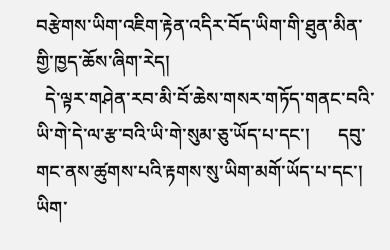བརྩེགས་ཡིག་འཇིག་རྟེན་འདིར་བོད་ཡིག་གི་ཐུན་མིན་གྱི་ཁྱད་ཆོས་ཞིག་རེད།
  དེ་ལྟར་གཤེན་རབ་མི་བོ་ཆེས་གསར་གཏོད་གནང་བའི་ཡི་གེ་དེ་ལ་རྩ་བའི་ཡི་གེ་སུམ་ཅུ་ཡོད་པ་དང་།      དབུ་གང་ནས་ཚུགས་པའི་རྟགས་སུ་ཡིག་མགོ་ཡོད་པ་དང་།   ཡིག་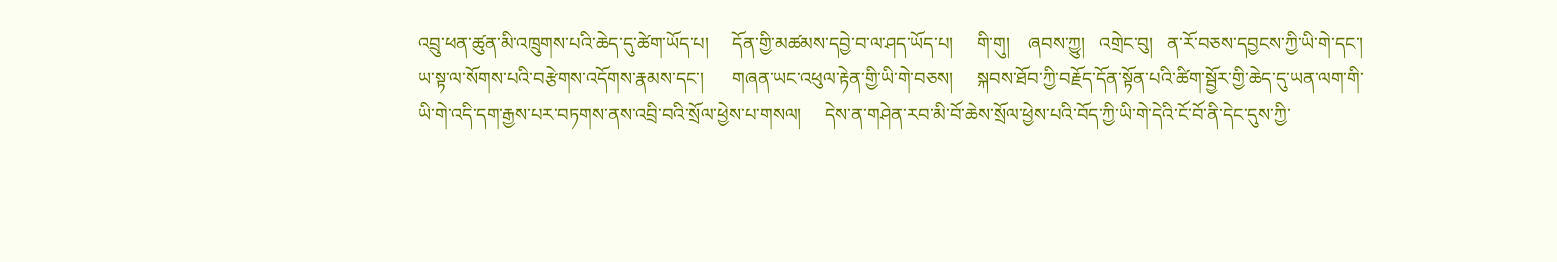འབྲུ་ཕན་ཚུན་མི་འཁྲུགས་པའི་ཆེད་དུ་ཚེག་ཡོད་པ།     དོན་གྱི་མཚམས་དབྱེ་བ་ལ་ཤད་ཡོད་པ།     གི་གུ།    ཞབས་ཀྱུ།   འགྲེང་བུ།   ན་རོ་བཅས་དབྱངས་ཀྱི་ཡི་གེ་དང་།     ཡ་སྟ་ལ་སོགས་པའི་བརྩེགས་འདོགས་རྣམས་དང་།      གཞན་ཡང་འཕུལ་རྟེན་གྱི་ཡི་གེ་བཅས།     སྐབས་ཐོབ་ཀྱི་བརྗོད་དོན་སྟོན་པའི་ཚིག་སྦྱོར་གྱི་ཆེད་དུ་ཡན་ལག་གི་ཡི་གེ་འདི་དག་རྒྱས་པར་བཏགས་ནས་འབྲི་བའི་སྲོལ་ཕྱེས་པ་གསལ།     དེས་ན་གཤེན་རབ་མི་བོ་ཆེས་སྲོལ་ཕྱེས་པའི་བོད་ཀྱི་ཡི་གེ་དེའི་ངོ་བོ་ནི་དེང་དུས་ཀྱི་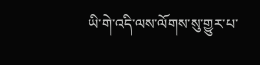ཡི་གེ་འདི་ལས་ལོགས་སུ་གྱུར་པ་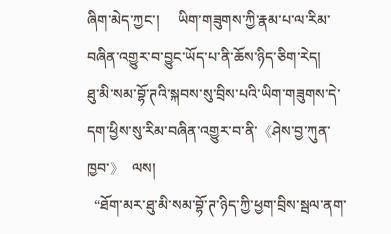ཞིག་མེད་ཀྱང་།     ཡིག་གཟུགས་ཀྱི་རྣམ་པ་ལ་རིམ་བཞིན་འགྱུར་བ་བྱུང་ཡོད་པ་ནི་ཆོས་ཉིད་ཅིག་རེད།
ཐུ་མི་སམ་བྷོ་ཊའི་སྐབས་སུ་བྲིས་པའི་ཡིག་གཟུགས་དེ་དག་ཕྱིས་སུ་རིམ་བཞིན་འགྱུར་བ་ནི་《ཤེས་བྱ་ཀུན་ཁྱབ་》  ལས།
  “ཐོག་མར་ཐུ་མི་སམ་བྷོ་ཊ་ཉིད་ཀྱི་ཕྱག་བྲིས་སྦལ་ནག་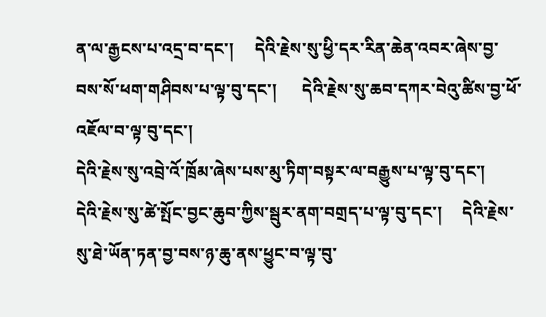ན་ལ་རྒྱངས་པ་འདྲ་བ་དང་།     དེའི་རྗེས་སུ་ཕྱི་དར་རིན་ཆེན་འབར་ཞེས་བྱ་བས་སོ་ཕག་གཤིབས་པ་ལྟ་བུ་དང་།      དེའི་རྗེས་སུ་ཆབ་དཀར་བེའུ་ཚིས་བྱ་ཕོ་འཇོལ་བ་ལྟ་བུ་དང་།
དེའི་རྗེས་སུ་འབྲེ་འོ་ཁྲོམ་ཞེས་པས་མུ་ཏིག་བསྟར་ལ་བརྒྱུས་པ་ལྟ་བུ་དང་།     དེའི་རྗེས་སུ་ཚེ་སྤོང་བྱང་ཆུབ་ཀྱིས་སྦུར་ནག་བགྲད་པ་ལྟ་བུ་དང་།     དེའི་རྗེས་སུ་ཐེ་ཡོན་ཏན་བྱ་བས་ཉ་ཆུ་ནས་ཕྱུང་བ་ལྟ་བུ་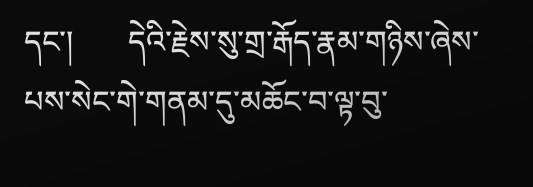དང་།       དེའི་རྗེས་སུ་གྲ་རྒོད་རྣམ་གཉིས་ཞེས་པས་སེང་གེ་གནམ་དུ་མཆོང་བ་ལྟ་བུ་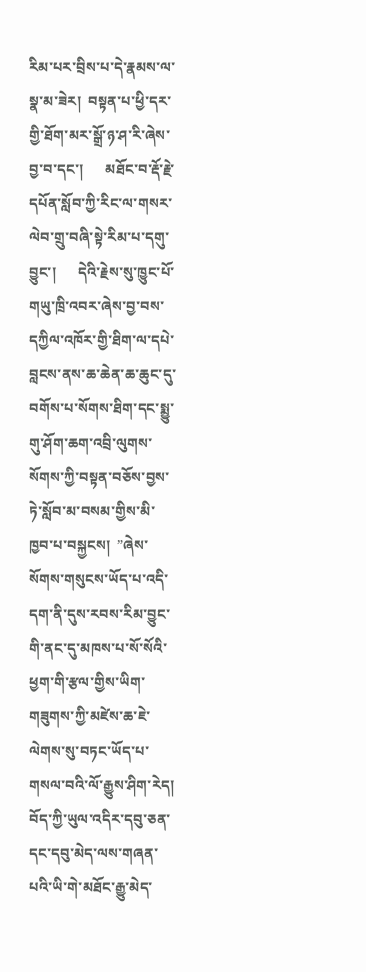རིམ་པར་བྲིས་པ་དེ་རྣམས་ལ་སྣ་མ་ཟེར།  བསྟན་པ་ཕྱི་དར་གྱི་ཐོག་མར་སྒྲོ་ཉ་ཤ་རི་ཞེས་བྱ་བ་དང་།      མཐོང་བ་རྡོ་རྗེ་དཔོན་སློབ་ཀྱི་རིང་ལ་གསར་ལེབ་གྲུ་བཞི་སྟེ་རིམ་པ་དགུ་བྱུང་།      དེའི་རྗེས་སུ་ཁྱུང་པོ་གཡུ་ཁྲི་འབར་ཞེས་བྱ་བས་དཀྱིལ་འཁོར་གྱི་ཐིག་ལ་དཔེ་བླངས་ནས་ཆ་ཆེན་ཆ་ཆུང་དུ་བགོས་པ་སོགས་ཐིག་དང་སྨྱུ་གུ་ཤོག་ཆག་འབྲི་ལུགས་སོགས་ཀྱི་བསྟན་བཅོས་བྱས་ཏེ་སློབ་མ་བསམ་གྱིས་མི་ཁྱབ་པ་བསྐྱངས།  ”ཞེས་སོགས་གསུངས་ཡོད་པ་འདི་དག་ནི་དུས་རབས་རིམ་བྱུང་གི་ནང་དུ་མཁས་པ་སོ་སོའི་ཕྱག་གི་རྩལ་གྱིས་ཡིག་གཟུགས་ཀྱི་མཛེས་ཆ་ཇེ་ལེགས་སུ་བཏང་ཡོད་པ་གསལ་བའི་ལོ་རྒྱུས་ཤིག་རེད།
བོད་ཀྱི་ཡུལ་འདིར་དབུ་ཅན་དང་དབུ་མེད་ལས་གཞན་པའི་ཡི་གེ་མཐོང་རྒྱུ་མེད་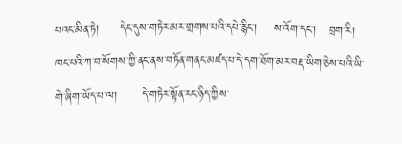པའང་མིན་ཏེ།     དེང་དུས་གཏེར་མར་གྲགས་པའི་དཔེ་རྙིང་།    ས་འོག་དང་།   བྲག་རི།    ཁང་པའི་ཀ་བ་སོགས་ཀྱི་ནང་ནས་བཏོན་གནང་མཛད་པ་དེ་དག་ཐོག་མར་བརྡ་ཡིག་ཅེས་པའི་ཡི་གེ་ཞིག་ཡོད་པ་ལ།      དེ་གཏེར་སྟོན་རང་ཉིད་ཀྱིས་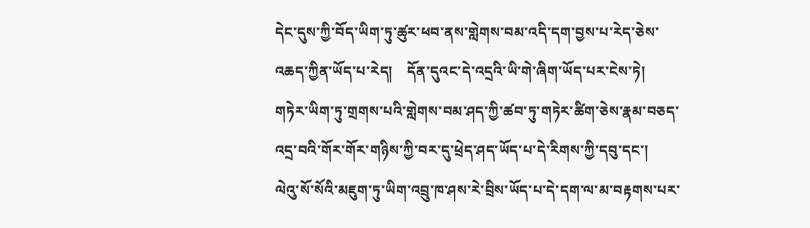དེང་དུས་ཀྱི་བོད་ཡིག་ཏུ་ཚུར་ཕབ་ནས་གླེགས་བམ་འདི་དག་བྱས་པ་རེད་ཅེས་འཆད་ཀྱིན་ཡོད་པ་རེད།    དོན་དུའང་དེ་འདྲའི་ཡི་གེ་ཞིག་ཡོད་པར་ངེས་ཏེ།       གཏེར་ཡིག་ཏུ་གྲགས་པའི་གླེགས་བམ་ཤད་ཀྱི་ཚབ་ཏུ་གཏེར་ཚིག་ཅེས་རྣམ་བཅད་འདྲ་བའི་གོར་གོར་གཉིས་ཀྱི་བར་དུ་ཕྲེད་ཤད་ཡོད་པ་དེ་རིགས་ཀྱི་དབུ་དང་།      ལེའུ་སོ་སོའི་མཇུག་ཏུ་ཡིག་འབྲུ་ཁ་ཤས་རེ་བྲིས་ཡོད་པ་དེ་དག་ལ་མ་བརྟགས་པར་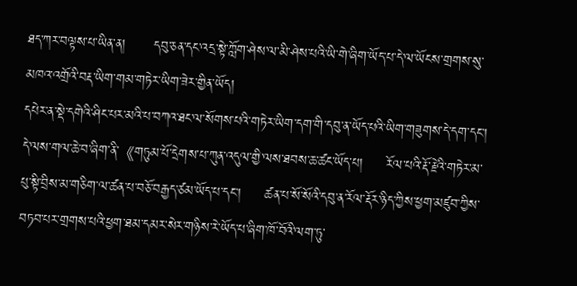ཐད་ཀར་བལྟས་པ་ཡིན་ན།      དབུ་ཅན་དང་འདྲ་སྟེ་ཀློག་ཤེས་ལ་མི་ཤེས་པའི་ཡི་གེ་ཞིག་ཡོད་པ་དེ་ལ་ཡོངས་གྲགས་སུ་མཁའ་འགྲོའི་བརྡ་ཡིག་གམ་གཏེར་ཡིག་ཟེར་གྱིན་ཡོད།
དཔེར་ན་སྡེ་དགེའི་ཤིང་པར་མའི་པ་བཀའ་ཐང་ལ་སོགས་པའི་གཏེར་ཡིག་དག་གི་དབུ་ན་ཡོད་པའི་ཡིག་གཟུགས་དེ་དག་དང་།   དེ་ལས་གལ་ཆེ་བ་ཞིག་ནི་《གཏུམ་པོ་དྲེགས་པ་ཀུན་འདུལ་གྱི་ལས་ཐབས་ཆ་ཚང་ཡོད་པ།     རོལ་པའི་རྡོ་རྗེའི་གཏེར་མ་པུ་སྟི་བྲིས་མ་གཅིག་ལ་ཚན་པ་བཅོ་བརྒྱད་ཙམ་ཡོད་པ་དང་།     ཚན་པ་སོ་སོའི་དབུ་ན་རོལ་རྡོར་ཉིད་ཀྱིས་ཕྱག་མཛུབ་ཀྱིས་བཏབ་པར་གྲགས་པའི་ཕྱག་ཐམ་དམར་སེར་གཉིས་རེ་ཡོད་པ་ཞིག་ཁོ་བོའི་ལག་ཏུ་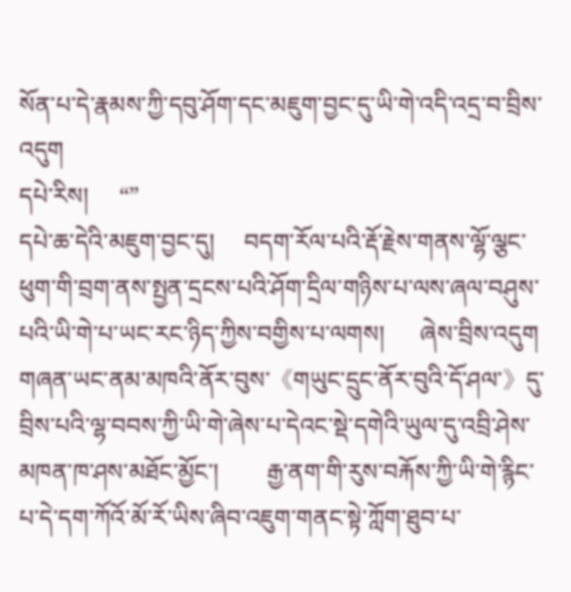སོན་པ་དེ་རྣམས་ཀྱི་དབུ་ཤོག་དང་མཇུག་བྱང་དུ་ཡི་གེ་འདི་འདྲ་བ་བྲིས་འདུག
དཔེ་རིས།     “”
དཔེ་ཆ་དེའི་མཇུག་བྱང་དུ།     བདག་རོལ་པའི་རྡོ་རྗེས་གནས་ལྷོ་ལྕང་ཕུག་གི་བྲག་ནས་སྤྱན་དྲངས་པའི་ཤོག་དྲིལ་གཉིས་པ་ལས་ཞལ་བཤུས་པའི་ཡི་གེ་པ་ཡང་རང་ཉིད་ཀྱིས་བགྱིས་པ་ལགས།      ཞེས་བྲིས་འདུག  གཞན་ཡང་ནམ་མཁའི་ནོར་བུས་《གཡུང་དྲུང་ནོར་བུའི་དོ་ཤལ་》དུ་བྲིས་པའི་ལྷ་བབས་ཀྱི་ཡི་གེ་ཞེས་པ་དེའང་སྡེ་དགེའི་ཡུལ་དུ་འབྲི་ཤེས་མཁན་ཁ་ཤས་མཐོང་མྱོང་།        རྒྱ་ནག་གི་རུས་བརྐོས་ཀྱི་ཡི་གེ་རྙིང་པ་དེ་དག་ཀོའོ་མོ་རོ་ཡིས་ཞིབ་འཇུག་གནང་སྟེ་ཀློག་ཐུབ་པ་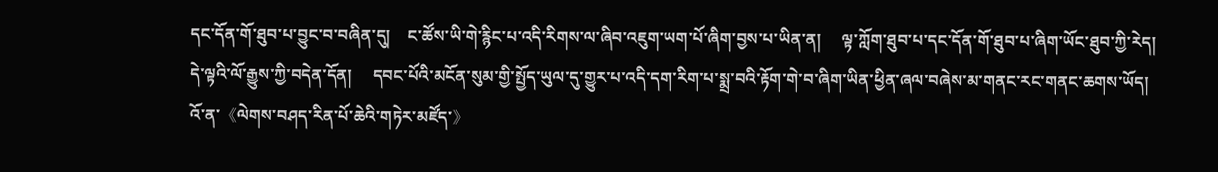དང་དོན་གོ་ཐུབ་པ་བྱུང་བ་བཞིན་དུ།    ང་ཚོས་ཡི་གེ་རྙིང་པ་འདི་རིགས་ལ་ཞིབ་འཇུག་ཡག་པོ་ཞིག་བྱས་པ་ཡིན་ན།     ལྟ་ཀློག་ཐུབ་པ་དང་དོན་གོ་ཐུབ་པ་ཞིག་ཡོང་ཐུབ་ཀྱི་རེད།      དེ་ལྟའི་ལོ་རྒྱུས་ཀྱི་བདེན་དོན།     དབང་པོའི་མངོན་སུམ་གྱི་སྤྱོད་ཡུལ་དུ་གྱུར་པ་འདི་དག་རིག་པ་སྨྲ་བའི་རྟོག་གེ་བ་ཞིག་ཡིན་ཕྱིན་ཞལ་བཞེས་མ་གནང་རང་གནང་ཆགས་ཡོད།      འོ་ན་《ལེགས་བཤད་རིན་པོ་ཆེའི་གཏེར་མཛོད་》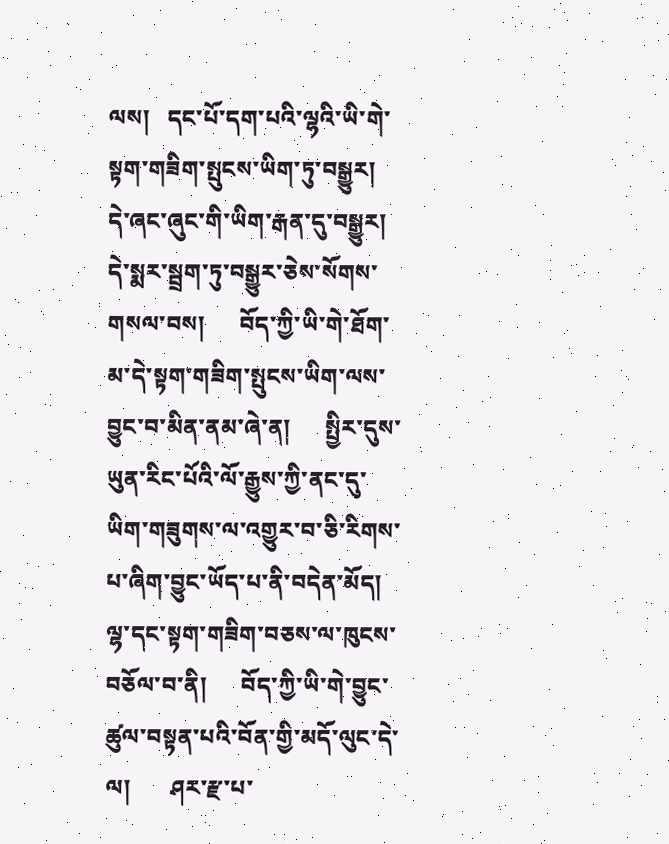ལས།   དང་པོ་དག་པའི་ལྷའི་ཡི་གེ་སྟག་གཟིག་སྤུངས་ཡིག་ཏུ་བསྒྱུར།      དེ་ཞང་ཞུང་གི་ཡིག་རྒན་དུ་བསྒྱུར།      དེ་སྨར་སྦྲག་ཏུ་བསྒྱུར་ཅེས་སོགས་གསལ་བས།      བོད་ཀྱི་ཡི་གེ་ཐོག་མ་དེ་སྟག་གཟིག་སྤུངས་ཡིག་ལས་བྱུང་བ་མིན་ནམ་ཞེ་ན།      སྤྱིར་དུས་ཡུན་རིང་པོའི་ལོ་རྒྱུས་ཀྱི་ནང་དུ་ཡིག་གཟུགས་ལ་འགྱུར་བ་ཅི་རིགས་པ་ཞིག་བྱུང་ཡོད་པ་ནི་བདེན་མོད།     ལྷ་དང་སྟག་གཟིག་བཅས་ལ་ཁུངས་བཅོལ་བ་ནི།      བོད་ཀྱི་ཡི་གེ་བྱུང་ཚུལ་བསྟན་པའི་བོན་གྱི་མདོ་ལུང་དེ་ལ།       ཤར་རྫ་པ་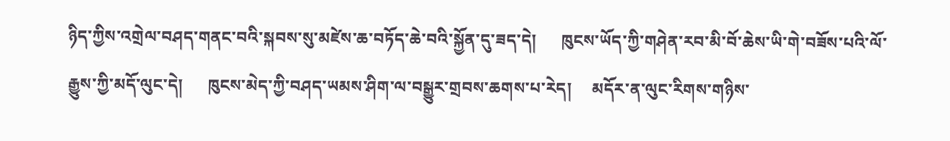ཉིད་ཀྱིས་འགྲེལ་བཤད་གནང་བའི་སྐབས་སུ་མཛེས་ཆ་བཏོད་ཆེ་བའི་སྐྱོན་དུ་ཟད་དེ།      ཁུངས་ཡོད་ཀྱི་གཤེན་རབ་མི་བོ་ཆེས་ཡི་གེ་བཟོས་པའི་ལོ་རྒྱུས་ཀྱི་མདོ་ལུང་དེ།      ཁུངས་མེད་ཀྱི་བཤད་ཡམས་ཤིག་ལ་བསྒྱུར་གྲབས་ཆགས་པ་རེད།     མདོར་ན་ལུང་རིགས་གཉིས་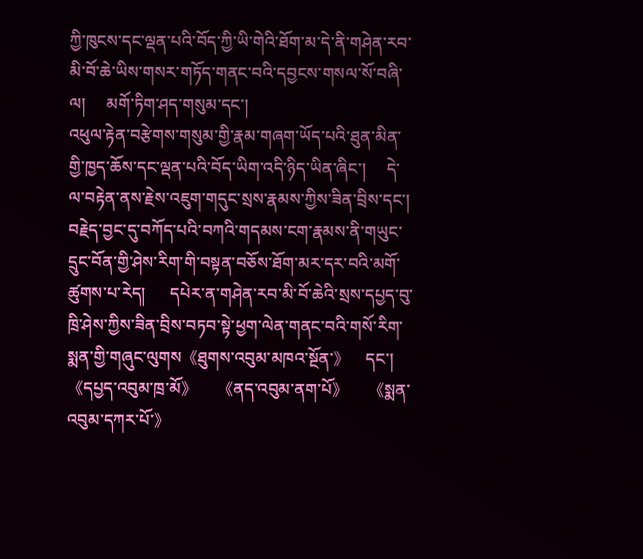ཀྱི་ཁུངས་དང་ལྡན་པའི་བོད་ཀྱི་ཡི་གེའི་ཐོག་མ་དེ་ནི་གཤེན་རབ་མི་བོ་ཆེ་ཡིས་གསར་གཏོད་གནང་བའི་དབྱངས་གསལ་སོ་བཞི་ལ།     མགོ་ཏིག་ཤད་གསུམ་དང་།
འཕུལ་རྟེན་བརྩེགས་གསུམ་གྱི་རྣམ་གཞག་ཡོད་པའི་ཐུན་མིན་གྱི་ཁྱད་ཆོས་དང་ལྡན་པའི་བོད་ཡིག་འདི་ཉིད་ཡིན་ཞིང་།     དེ་ལ་བརྟེན་ནས་རྗེས་འཇུག་གདུང་སྲས་རྣམས་ཀྱིས་ཟིན་བྲིས་དང་།     བརྗེད་བྱང་དུ་བཀོད་པའི་བཀའི་གདམས་ངག་རྣམས་ནི་གཡུང་དྲུང་བོན་གྱི་ཤེས་རིག་གི་བསྟན་བཅོས་ཐོག་མར་དར་བའི་མགོ་ཚུགས་པ་རེད།      དཔེར་ན་གཤེན་རབ་མི་བོ་ཆེའི་སྲས་དཔྱད་བུ་ཁྲི་ཤེས་ཀྱིས་ཟིན་བྲིས་བཏབ་སྟེ་ཕྱག་ལེན་གནང་བའི་གསོ་རིག་སྨན་གྱི་གཞུང་ལུགས《ཐུགས་འབུམ་མཁའ་སྔོན་》    དང་།     《དཔྱད་འབུམ་ཁྲ་མོ》     《ནད་འབུམ་ནག་པོ》     《སྨན་འབུམ་དཀར་པོ་》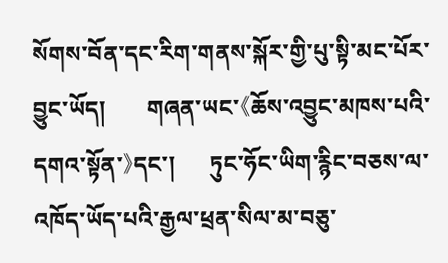སོགས་བོན་དང་རིག་གནས་སྐོར་གྱི་པུ་སྟི་མང་པོར་བྱུང་ཡོད།       གཞན་ཡང་《ཆོས་འབྱུང་མཁས་པའི་དགའ་སྟོན་》དང་།      ཏུང་ཧོང་ཡིག་རྙིང་བཅས་ལ་འཁོད་ཡོད་པའི་རྒྱལ་ཕྲན་སིལ་མ་བཅུ་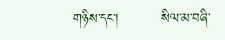གཉིས་དང་།         སིལ་མ་བཞི་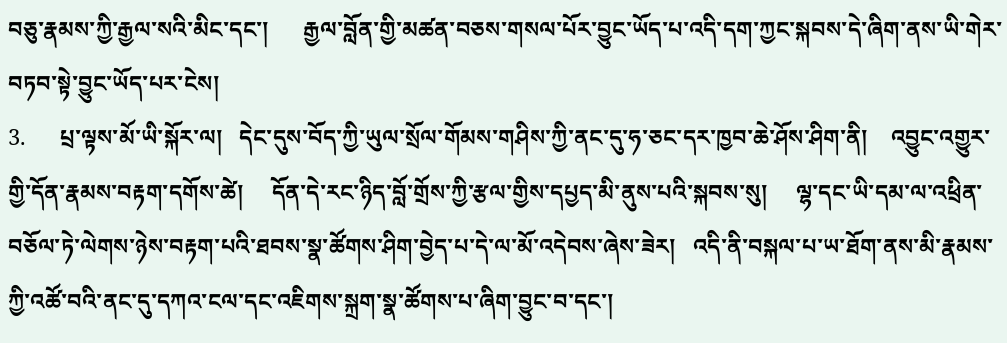བཅུ་རྣམས་ཀྱི་རྒྱལ་སའི་མིང་དང་།      རྒྱལ་བློན་གྱི་མཚན་བཅས་གསལ་པོར་བྱུང་ཡོད་པ་འདི་དག་ཀྱང་སྐབས་དེ་ཞིག་ནས་ཡི་གེར་བཏབ་སྟེ་བྱུང་ཡོད་པར་ངེས།
3.      པྲ་ལྟས་མོ་ཡི་སྐོར་ལ།   དེང་དུས་བོད་ཀྱི་ཡུལ་སྲོལ་གོམས་གཤིས་ཀྱི་ནང་དུ་ཧ་ཅང་དར་ཁྱབ་ཆེ་ཤོས་ཤིག་ནི།    འབྱུང་འགྱུར་གྱི་དོན་རྣམས་བརྟག་དགོས་ཚེ།     དོན་དེ་རང་ཉིད་བློ་གྲོས་ཀྱི་རྩལ་གྱིས་དཔྱད་མི་ནུས་པའི་སྐབས་སུ།     ལྷ་དང་ཡི་དམ་ལ་འཕྲིན་བཅོལ་ཏེ་ལེགས་ཉེས་བརྟག་པའི་ཐབས་སྣ་ཚོགས་ཤིག་བྱེད་པ་དེ་ལ་མོ་འདེབས་ཞེས་ཟེར།   འདི་ནི་བསྐལ་པ་ཡ་ཐོག་ནས་མི་རྣམས་ཀྱི་འཚོ་བའི་ནང་དུ་དཀའ་ངལ་དང་འཇིགས་སྐྲག་སྣ་ཚོགས་པ་ཞིག་བྱུང་བ་དང་།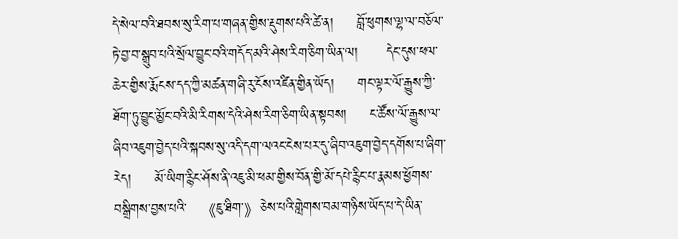དེ་སེལ་བའི་ཐབས་སུ་རིག་པ་གཞན་གྱིས་རྡུགས་པའི་ཚེ་ན།     བློ་ཕུགས་ལྷ་ལ་བཅོལ་ཏེ་བྱ་བ་སྒྲུབ་པའི་སྲོལ་བྱུང་བའི་གདོད་མའི་ཤེས་རིག་ཅིག་ཡིན་ལ།      དེང་དུས་ཕལ་ཆེར་གྱིས་རྨོངས་དད་ཀྱི་མཚན་གཞི་རུ་ངོས་འཛིན་གྱིན་ཡོད།     གང་ལྟར་ལོ་རྒྱུས་ཀྱི་ཐོག་ཏུ་བྱུང་མྱོང་བའི་མི་རིགས་དེའི་ཤེས་རིག་ཅིག་ཡིན་སྟབས།     ང་ཚོས་ལོ་རྒྱུས་ལ་ཞིབ་འཇུག་བྱེད་པའི་སྐབས་སུ་འདི་དག་ལའང་ངེས་པར་དུ་ཞིབ་འཇུག་བྱེད་དགོས་པ་ཞིག་རེད།     མོ་ཡིག་རྙིང་ཤོས་ནི་འཇུ་མི་ཕམ་གྱིས་བོན་གྱི་མོ་དཔེ་རྙིང་པ་རྣམས་ཕྱོགས་བསྒྲིགས་བྱས་པའི་   《ཇུ་ཐིག་》ཅེས་པའི་གླེགས་བམ་གཉིས་ཡོད་པ་དེ་ཡིན་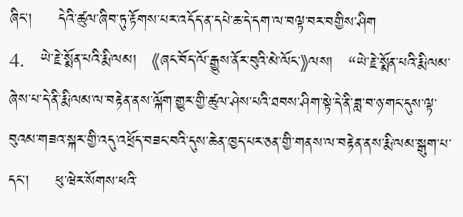ཞིང་།     དེའི་ཚུལ་ཞིབ་ཏུ་རྟོགས་པར་འདོད་ན་དཔེ་ཆ་དེ་དག་ལ་བལྟ་བར་བགྱིས་ཤིག
4.   ཡེ་རྗེ་སྨོན་པའི་རྨི་ལམ།   《ཞང་བོད་ལོ་རྒྱུས་ནོར་བུའི་མེ་ལོང་》ལས།   “ཡེ་རྗེ་སྨོན་པའི་རྨི་ལམ་ཞེས་པ་དེ་ནི་རྨི་ལམ་ལ་བརྟེན་ནས་ལྐོག་གྱུར་གྱི་ཚུལ་ཤེས་པའི་ཐབས་ཤིག་སྟེ་དེ་ནི་ཟླ་བ་ཉ་གང་དུས་ལྟ་བུའམ་གཟའ་སྐར་གྱི་འདུ་འཕྲོད་བཟང་བའི་དུས་ཆེན་ཁྱད་པར་ཅན་གྱི་གནས་ལ་བརྟེན་ནས་རྨི་ལམ་སྒུག་པ་དང་།     ཕུ་ཝེར་སོགས་ཕའི་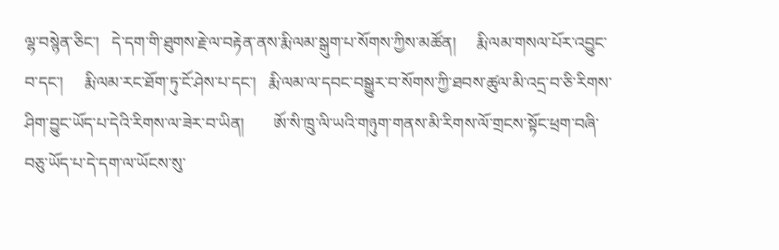ལྷ་བསྙེན་ཅིང་།   དེ་དག་གི་ཐུགས་རྗེ་ལ་བརྟེན་ནས་རྨི་ལམ་སྒུག་པ་སོགས་ཀྱིས་མཚོན།     རྨི་ལམ་གསལ་པོར་འབྱུང་བ་དང་།     རྨི་ལམ་རང་ཐོག་ཏུ་ངོ་ཤེས་པ་དང་།   རྨི་ལམ་ལ་དབང་བསྒྱུར་བ་སོགས་ཀྱི་ཐབས་ཚུལ་མི་འདྲ་བ་ཅི་རིགས་ཤིག་བྱུང་ཡོད་པ་དེའི་རིགས་ལ་ཟེར་བ་ཡིན།       ཨོ་སི་ཁྲུ་ལི་ཡའི་གཉུག་གནས་མི་རིགས་ལོ་གྲངས་སྟོང་ཕྲག་བཞི་བཅུ་ཡོད་པ་དེ་དག་ལ་ཡོངས་སུ་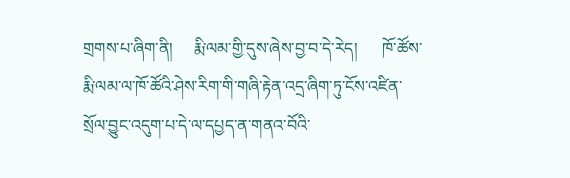གྲགས་པ་ཞིག་ནི།     རྨི་ལམ་གྱི་དུས་ཞེས་བྱ་བ་དེ་རེད།      ཁོ་ཚོས་རྨི་ལམ་ལ་ཁོ་ཚོའི་ཤེས་རིག་གི་གཞི་རྟེན་འདྲ་ཞིག་ཏུ་ངོས་འཛིན་སྲོལ་བྱུང་འདུག་པ་དེ་ལ་དཔྱད་ན་གནའ་བོའི་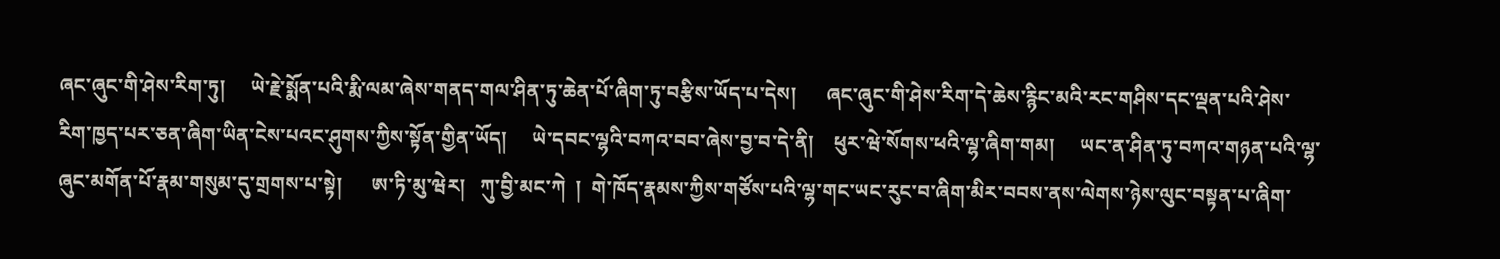ཞང་ཞུང་གི་ཤེས་རིག་ཏུ།     ཡེ་རྗེ་སྨོན་པའི་རྨི་ལམ་ཞེས་གནད་གལ་ཤིན་ཏུ་ཆེན་པོ་ཞིག་ཏུ་བརྩིས་ཡོད་པ་དེས།      ཞང་ཞུང་གི་ཤེས་རིག་དེ་ཆེས་རྙིང་མའི་རང་གཤིས་དང་ལྡན་པའི་ཤེས་རིག་ཁྱད་པར་ཅན་ཞིག་ཡིན་ངེས་པའང་ཤུགས་ཀྱིས་སྟོན་གྱིན་ཡོད།     ཡེ་དབང་ལྷའི་བཀའ་བབ་ཞེས་བྱ་བ་དེ་ནི།    ཕུར་ཝེ་སོགས་ཕའི་ལྷ་ཞིག་གམ།     ཡང་ན་ཤིན་ཏུ་བཀའ་གཉན་པའི་ལྷ་ཞུང་མགོན་པོ་རྣམ་གསུམ་དུ་གྲགས་པ་སྟེ།      ཨ་ཏི་མུ་ཝེར།   ཀུ་བྱི་མང་ཀེ  །  གེ་ཁོད་རྣམས་ཀྱིས་གཙོས་པའི་ལྷ་གང་ཡང་རུང་བ་ཞིག་མིར་བབས་ནས་ལེགས་ཉེས་ལུང་བསྟན་པ་ཞིག་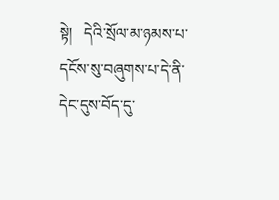སྟེ།   དེའི་སྲོལ་མ་ཉམས་པ་དངོས་སུ་བཞུགས་པ་དེ་ནི་དེང་དུས་བོད་དུ་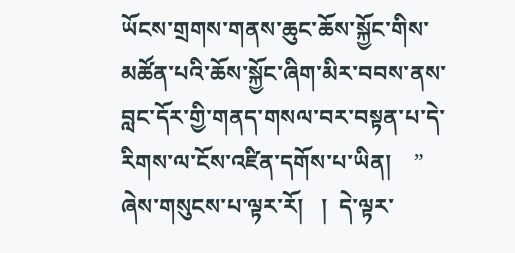ཡོངས་གྲགས་གནས་ཆུང་ཆོས་སྐྱོང་གིས་མཚོན་པའི་ཆོས་སྐྱོང་ཞིག་མིར་བབས་ནས་བླང་དོར་གྱི་གནད་གསལ་བར་བསྟན་པ་དེ་རིགས་ལ་ངོས་འཛིན་དགོས་པ་ཡིན།    ”  ཞེས་གསུངས་པ་ལྟར་རོ།   །  དེ་ལྟར་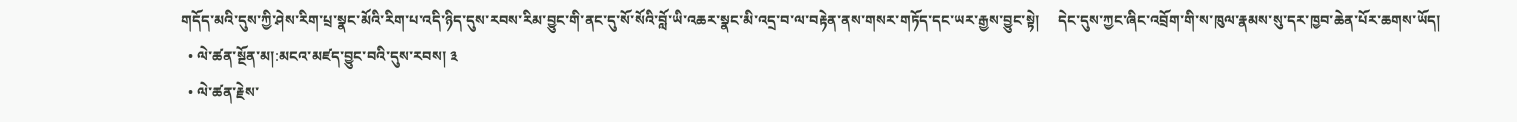གདོད་མའི་དུས་ཀྱི་ཤེས་རིག་པྲ་སྣང་མོའི་རིག་པ་འདི་ཉིད་དུས་རབས་རིམ་བྱུང་གི་ནང་དུ་སོ་སོའི་བློ་ཡི་འཆར་སྣང་མི་འདྲ་བ་ལ་བརྟེན་ནས་གསར་གཏོད་དང་ཡར་རྒྱས་བྱུང་སྟེ།     དེང་དུས་ཀྱང་ཞིང་འབྲོག་གི་ས་ཁུལ་རྣམས་སུ་དར་ཁྱབ་ཆེན་པོར་ཆགས་ཡོད།
  • ལེ་ཚན་སྔོན་མ།:མངའ་མཛད་བྱུང་བའི་དུས་རབས། ༣
  • ལེ་ཚན་རྗེས་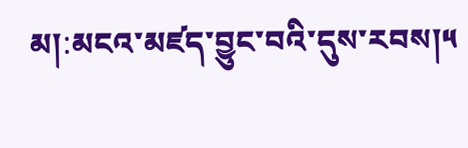མ།:མངའ་མཛད་བྱུང་བའི་དུས་རབས།༥